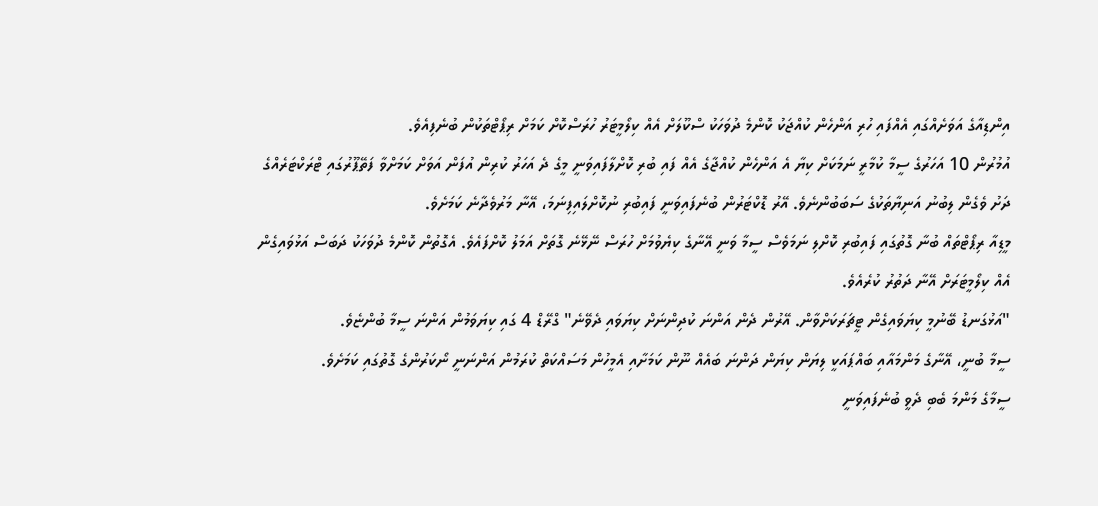އިންޑިއާގެ އަވަށެއްގައި އެއްފައި ހުރި އަންހެން ކުއްޖަކު ކޮންމެ ދުވަހަކު ސްކޫލަށް އެއް ކިލޯމީޓަރު ހުރަސްކޮށް ކަމަށް ރިޕޯޓްތަކުން ބުނެފިއެވެ.
އުމުރުން 10 އަހަރުގެ ސީމާ ކުމާރީ ނަމަކަށް ކިޔާ އެ އަންހެން ކުއްޖާގެ އެއް ފައި ބުރި ކޮށްލާފައިވަނީ މީގެ ދެ އަހަރު ކުރިން އުފަން އަވަށް ކަމަށްވާ ފަތޭޕޫރުގައި ޓްރަކްޓަރެއްގެ ދަށު ވެގެން ލިބުނު އަނިޔާތަކުގެ ސަބަބުންނެވެ. އޭރު ޑޮކްޓަރުން ބުނެފައިވަނީ ފައިބުރި ނުކޮށްލައިފިނަމަ، އޭނާ މަރުވެދާނެ ކަމަށެވެ.
މީޑިއާ ރިޕޯޓްތައް ބުނާ ގޮތުގައި ފައިބުރި ކޮށްލި ނަމަވެސް ސީމާ ވަނީ އޭނާގެ ކިޔެވުމަށް ހުރަސް ނޭޅޭނެ ގޮތަށް އަމަލު ކޮށްފައެވެ. އެގޮތުން ކޮންމެ ދުވަހަކު ދަބަސް އަޅުވައިގެން އެއް ކިލޯމީޓަރަށް އޭނާ ދަތުރު ކުރެއެވެ.
"އަޅުގަނޑު ބޭނުމީ ކިޔަވައިގެން ޓީޗަރަކަށްވާން. އޭރުން ދެން އަންނަ ކުދިންނަށް ކިޔަވައި ދެވޭނެ" ގްރޭޑް 4 ގައި ކިޔަވަމުން އަންނަ ސީމާ ބުންޏެވެ.
ސީމާ ބުނީ، އޭނާގެ މަންމައާއި ބައްޕައަކީ ލިޔަން ކިޔަން ދަންނަ ބައެއް ނޫން ކަމަށާއި އެމީހުން މަސައްކަތް ކުރަމުން އަންނަނީ ނޯކަރުންގެ ގޮތުގައި ކަމަށެވެ.
ސީމާގެ މަންމަ ބެބި ދެވީ ބުނެފައިވަނީ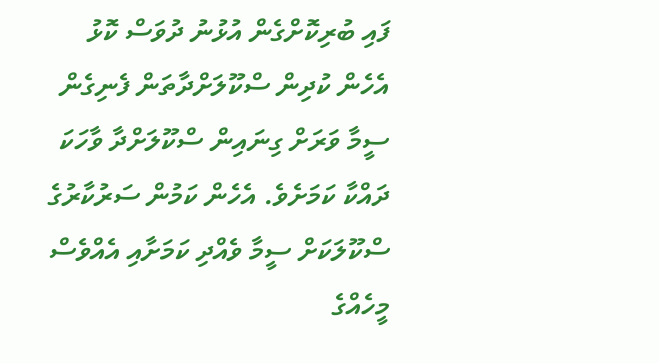ފައި ބުރިކޮށްގެން އުޅުނު ދުވަސް ކޮޅު އެހެން ކުދިން ސްކޫލަށްދާތަން ފެނިގެން ސީމާ ވަރަށް ގިނައިން ސްކޫލަށްދާ ވާހަކަ ދައްކާ ކަމަށެވެ. އެހެން ކަމުން ސަރުކާރުގެ ސްކޫލަކަށް ސީމާ ވެއްދި ކަމަށާއި އެއްވެސް މީހެއްގެ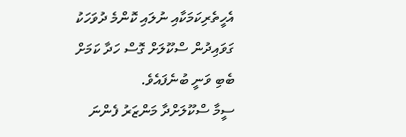އެހީތެރިކަމަކާއި ނުލައި ކޮންމެ ދުވަހަކު ގަވައިދުން ސްކޫލަށް ގޮސް ހަދާ ކަމަށް ބެބި ވަނީ ބުނެފައެވެ.
ސީމާ ސްކޫލަށްދާ މަންޒަރު ފެންނަ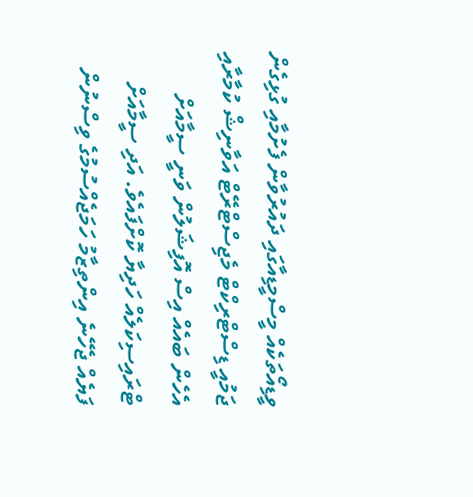ވީޑިއޯތަކެއް މީސްމީޑިއާގައި ދައުރުވާން ފެށުމާއި ގުޅިގެން ޖަމުއީ ޑިސްޓްރިކްޓް މެޖިސްޓްރޭޓް އަވާނިޝް ކުމާރާއި އެހެން ބައެއް އިސް އޮފިޝަލުން ވަނީ ސީމާއަށް ޓްރައިސިކަލެއް ހަދިޔާ ކޮށްފައެވެ. އަދި ސީމާއަށް ފަޔެއް ޖެހޭނެ އިންތިޒާމު ހަމަޖެއްސުމުގެ ވިސްނުން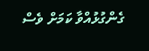ގެންގުޅުއްވާ ކަމަށް ވެސް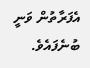އެފަރާތުން ވަނީ ބުނެފައެވެ.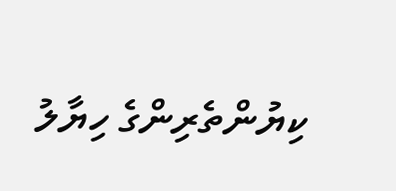ކިޔުންތެރިންގެ ހިޔާލު